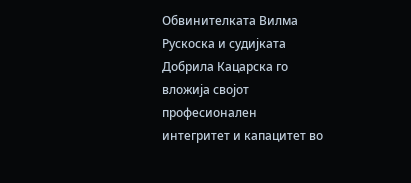Обвинителката Вилма Рускоска и судијката Добрила Кацарска го вложија својот професионален интегритет и капацитет во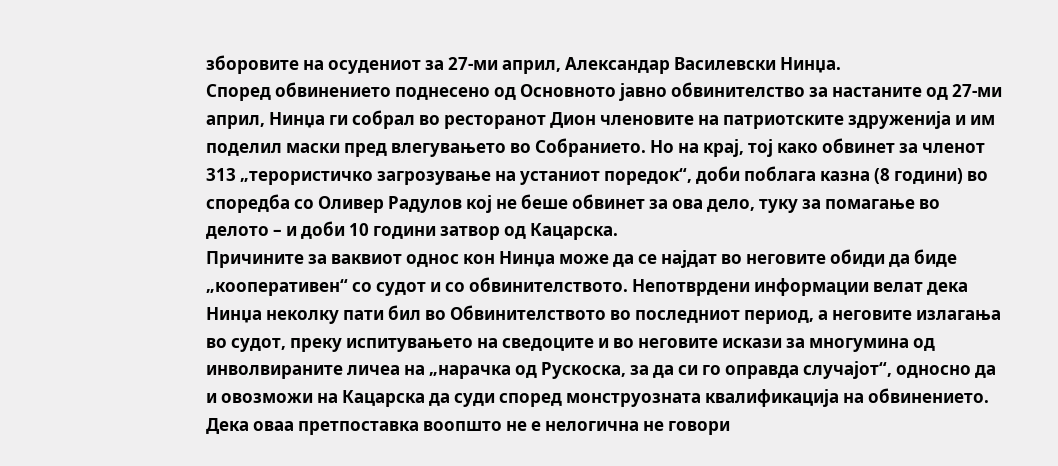зборовите на осудениот за 27-ми април, Александар Василевски Нинџа.
Според обвинението поднесено од Основното јавно обвинителство за настаните од 27-ми април, Нинџа ги собрал во ресторанот Дион членовите на патриотските здруженија и им поделил маски пред влегувањето во Собранието. Но на крај, тој како обвинет за членот 313 „терористичко загрозување на устаниот поредок“, доби поблага казна (8 години) во споредба со Оливер Радулов кој не беше обвинет за ова дело, туку за помагање во делото – и доби 10 години затвор од Кацарска.
Причините за ваквиот однос кон Нинџа може да се најдат во неговите обиди да биде „кооперативен“ со судот и со обвинителството. Непотврдени информации велат дека Нинџа неколку пати бил во Обвинителството во последниот период, а неговите излагања во судот, преку испитувањето на сведоците и во неговите искази за многумина од инволвираните личеа на „нарачка од Рускоска, за да си го оправда случајот“, односно да и овозможи на Кацарска да суди според монструозната квалификација на обвинението.
Дека оваа претпоставка воопшто не е нелогична не говори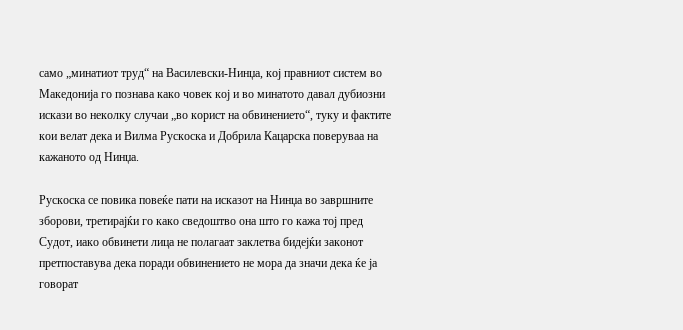само „минатиот труд“ на Василевски-Нинџа, кој правниот систем во Македонија го познава како човек кој и во минатото давал дубиозни искази во неколку случаи „во корист на обвинението“, туку и фактите кои велат дека и Вилма Рускоска и Добрила Кацарска поверуваа на кажаното од Нинџа.

Рускоска се повика повеќе пати на исказот на Нинџа во завршните зборови, третирајќи го како сведоштво она што го кажа тој пред Судот, иако обвинети лица не полагаат заклетва бидејќи законот претпоставува дека поради обвинението не мора да значи дека ќе ја говорат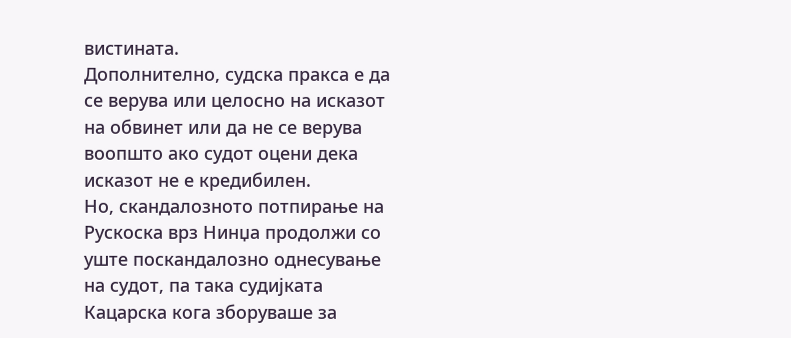вистината.
Дополнително, судска пракса е да се верува или целосно на исказот на обвинет или да не се верува воопшто ако судот оцени дека исказот не е кредибилен.
Но, скандалозното потпирање на Рускоска врз Нинџа продолжи со уште поскандалозно однесување на судот, па така судијката Кацарска кога зборуваше за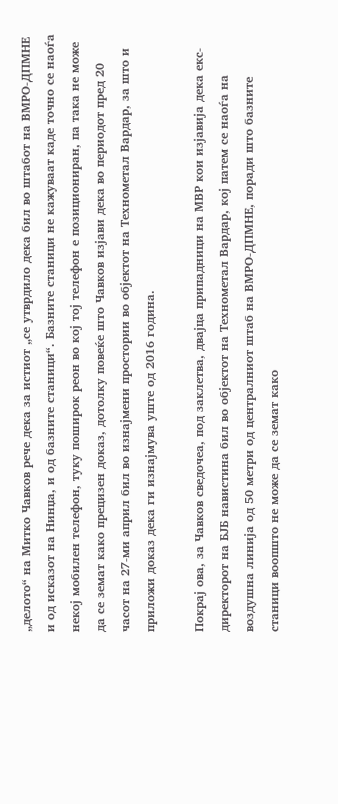„делото“ на Митко Чавков рече дека за истиот „се утврдило дека бил во штабот на ВМРО-ДПМНЕ и од исказот на Нинџа, и од базните станици“. Базните станици не кажуваат каде точно се наоѓа некој мобилен телефон, туку поширок реон во кој тој телефон е позициониран, па така не може да се земат како прецизен доказ, дотолку повеќе што Чавков изјави дека во периодот пред 20 часот на 27-ми април бил во изнајмени простории во објектот на Технометал Вардар, за што и приложи доказ дека ги изнајмува уште од 2016 година.

Покрај ова, за Чавков сведочеа, под заклетва, двајца припадници на МВР кои изјавија дека екс-директорот на БЈБ навистина бил во објектот на Технометал Вардар, кој патем се наоѓа на воздушна линија од 50 метри од централниот штаб на ВМРО-ДПМНЕ, поради што базните станици воопшто не може да се земат како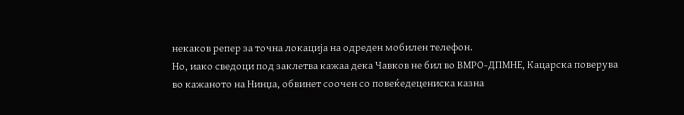некаков репер за точна локација на одреден мобилен телефон.
Но, иако сведоци под заклетва кажаа дека Чавков не бил во ВМРО-ДПМНЕ, Кацарска поверува во кажаното на Нинџа, обвинет соочен со повеќедецениска казна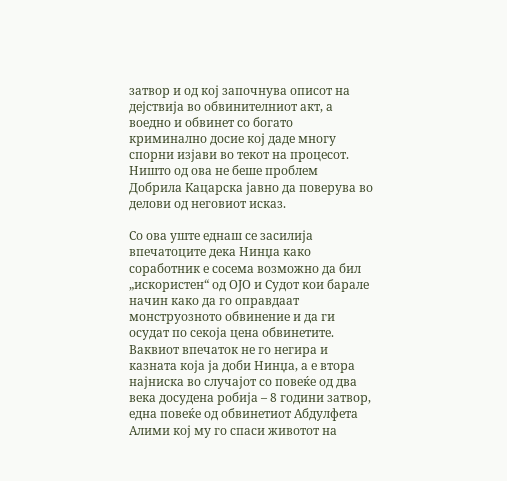затвор и од кој започнува описот на дејствија во обвинителниот акт, а воедно и обвинет со богато криминално досие кој даде многу спорни изјави во текот на процесот. Ништо од ова не беше проблем Добрила Кацарска јавно да поверува во делови од неговиот исказ.

Со ова уште еднаш се засилија впечатоците дека Нинџа како соработник е сосема возможно да бил „искористен“ од ОЈО и Судот кои барале начин како да го оправдаат монструозното обвинение и да ги осудат по секоја цена обвинетите. Ваквиот впечаток не го негира и казната која ја доби Нинџа, а е втора најниска во случајот со повеќе од два века досудена робија – 8 години затвор, една повеќе од обвинетиот Абдулфета Алими кој му го спаси животот на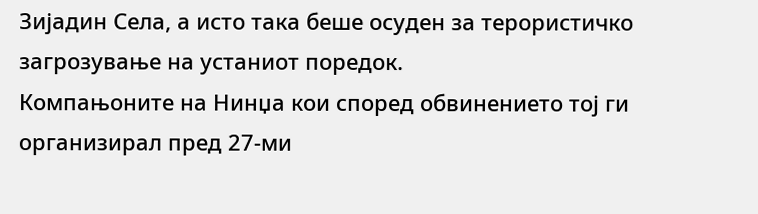Зијадин Села, а исто така беше осуден за терористичко загрозување на устаниот поредок.
Компањоните на Нинџа кои според обвинението тој ги организирал пред 27-ми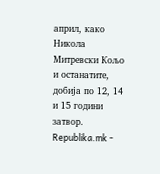април, како Никола Митревски Кољо и останатите, добија по 12, 14 и 15 години затвор.
Republika.mk -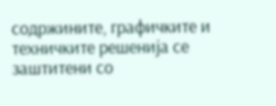содржините, графичките и техничките решенија се заштитени со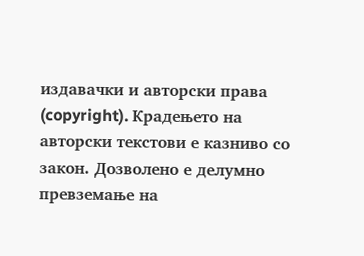издавачки и авторски права (copyright). Крадењето на авторски текстови е казниво со закон. Дозволено е делумно превземање на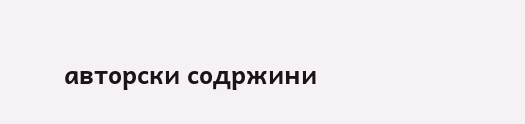авторски содржини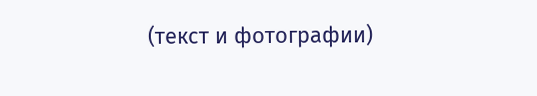(текст и фотографии)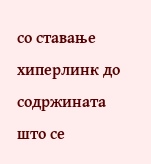со ставање хиперлинк до содржината што се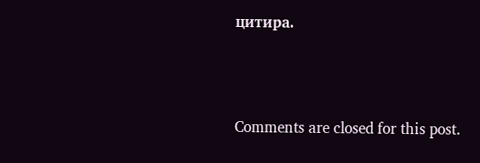цитира.




Comments are closed for this post.